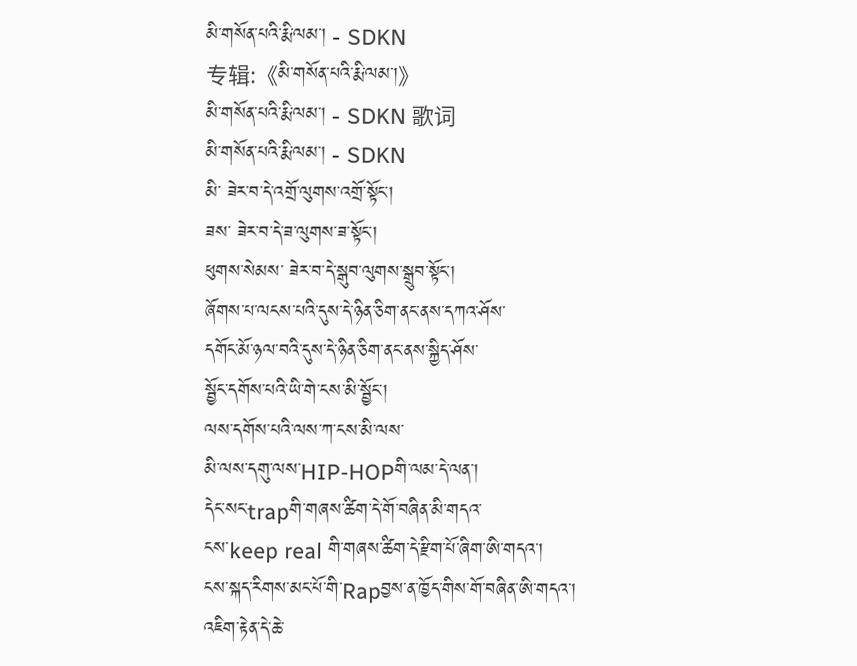མི་གསོན་པའི་རྨི་ལམ་། - SDKN
专辑:《མི་གསོན་པའི་རྨི་ལམ་།》
མི་གསོན་པའི་རྨི་ལམ་། - SDKN 歌词
མི་གསོན་པའི་རྨི་ལམ་། - SDKN
མི་ ཟེར་བ་དེ་འགྲོ་ལུགས་འགྲོ་སྟོང་།
ཟས་ ཟེར་བ་དེ་ཟ་ལུགས་ཟ་སྟོང་།
ཕུགས་སེམས་ ཟེར་བ་དེ་སྒུབ་ལུགས་སྒྲུབ་སྟོང་།
ཞོགས་པ་ལངས་པའི་དུས་དེ་ཉིན་ཅིག་ནང་ནས་དཀའ་ཤོས་
དགོང་མོ་ཉལ་བའི་དུས་དེ་ཉིན་ཅིག་ནང་ནས་སྐྱིད་ཤོས་
སྦྱོང་དགོས་པའི་ཡི་གེ་ངས་མི་སྦྱོང་།
ལས་དགོས་པའི་ལས་ཀ་ངས་མི་ལས་
མི་ལས་དགུ་ལས་HIP-HOPགི་ལམ་དེ་ལན་།
དེང་སང་trapགི་གཞས་ཚིག་དེ་གོ་བཞིན་མི་གདའ་
ངས་keep real གི་གཞས་ཚིག་དེ་རྫིག་པོ་ཞིག་ཨི་གདའ་།
ངས་སྐད་རིགས་མང་པོ་གི་Rapབྱས་ན་ཁྱོད་གིས་གོ་བཞིན་ཨི་གདའ་།
འཇིག་རྟེན་དེ་ཆེ་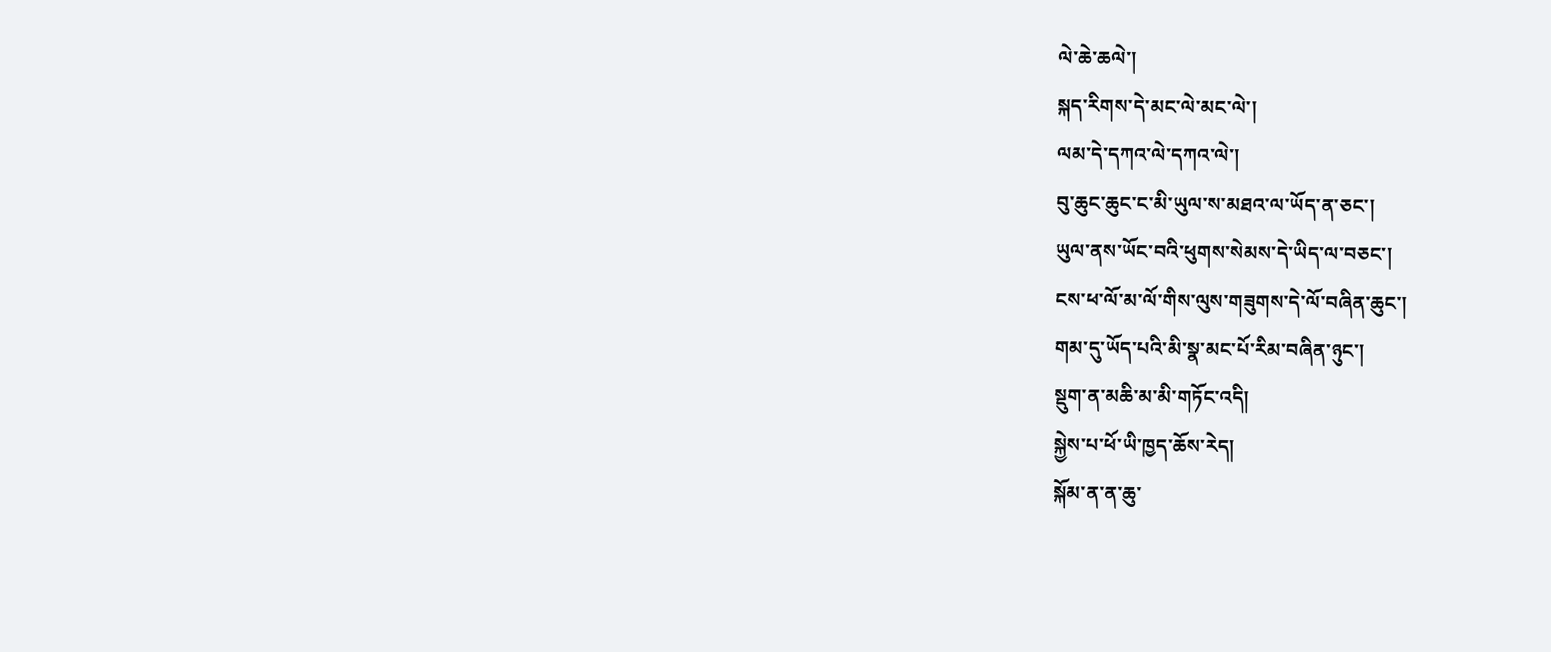ལེ་ཆེ་ཆལེ་།
སྐད་རིགས་དེ་མང་ལེ་མང་ལེ་།
ལམ་དེ་དཀའ་ལེ་དཀའ་ལེ་།
བུ་ཆུང་ཆུང་ང་མི་ཡུལ་ས་མཐའ་ལ་ཡོད་ན་ཅང་།
ཡུལ་ནས་ཡོང་བའི་ཕུགས་སེམས་དེ་ཡིད་ལ་བཅང་།
ངས་ཕ་ལོ་མ་ལོ་གིས་ལུས་གཟུགས་དེ་ལོ་བཞིན་ཆུང་།
གམ་དུ་ཡོད་པའི་མི་སྣ་མང་པོ་རིམ་བཞིན་ཉུང་།
སྡུག་ན་མཆི་མ་མི་གཏོང་འདི།
སྐྱེས་པ་ཕོ་ཡི་ཁྱད་ཆོས་རེད།
སྐོམ་ན་ན་ཆུ་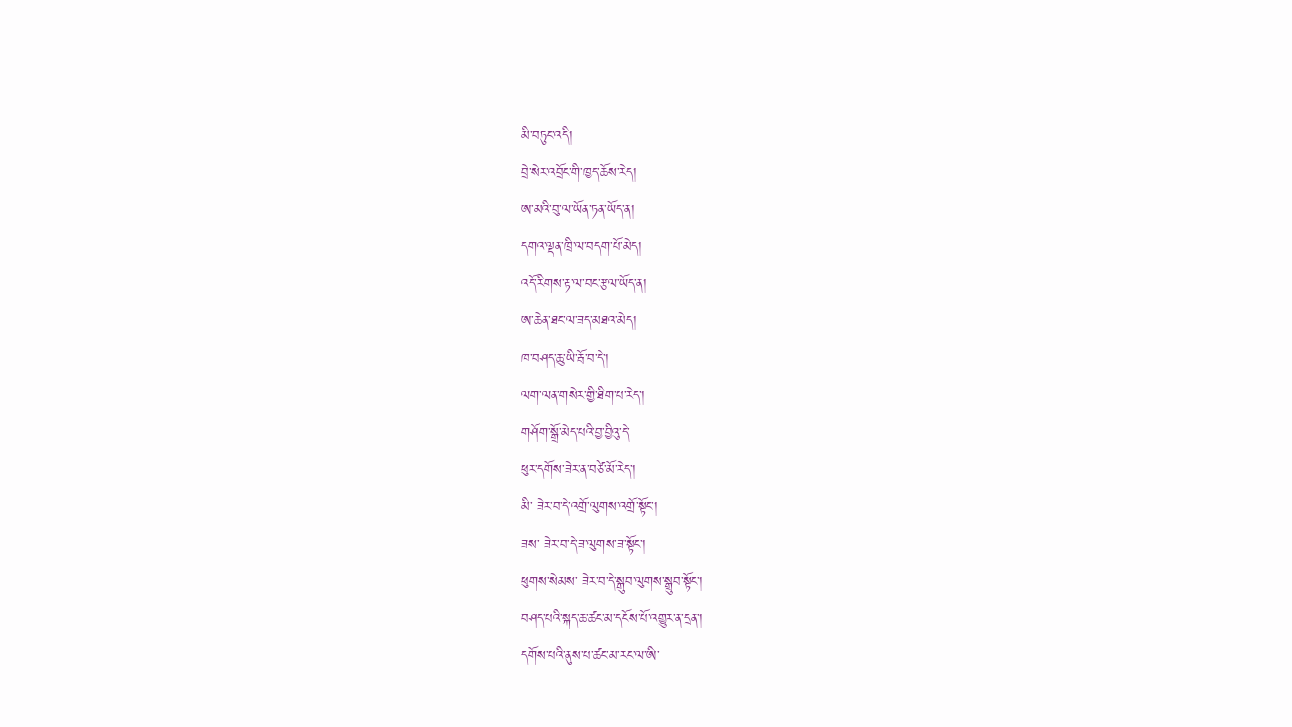མི་བཏུང་འདི།
བྲེ་སེར་འབྲོང་གི་ཁྱད་ཆོས་རེད།
ཨ་མའི་བུ་ལ་ཡོན་ཏན་ཡོད་ན།
དགའ་ལྡན་ཁྲི་ལ་བདག་པོ་མེད།
འདོ་རིགས་རྟ་ལ་བང་རྩལ་ཡོད་ན།
ཨ་ཆེན་ཐང་ལ་ཟད་མཐའ་མེད།
ཁ་བཤད་ཆུ་ཡི་རྦོ་བ་དེ་།
ལག་ལན་གསེར་གྱི་ཐིག་པ་རེད་།
གཤོག་སྒྲོ་མེད་པའི་བྱ་བྱིའུ་དེ་
ཕུར་དགོས་ཟེར་ན་བཙེ་མོ་རེད་།
མི་ ཟེར་བ་དེ་འགྲོ་ལུགས་འགྲོ་སྟོང་།
ཟས་ ཟེར་བ་དེ་ཟ་ལུགས་ཟ་སྟོང་།
ཕུགས་སེམས་ ཟེར་བ་དེ་སྒུབ་ལུགས་སྒྲུབ་སྟོང་།
བཤད་པའི་སྐད་ཆ་ཚང་མ་དངོས་པོ་འགྱུར་ན་དྲན་།
དགོས་པའི་ནུས་པ་ཚང་མ་རང་ལ་ཨི་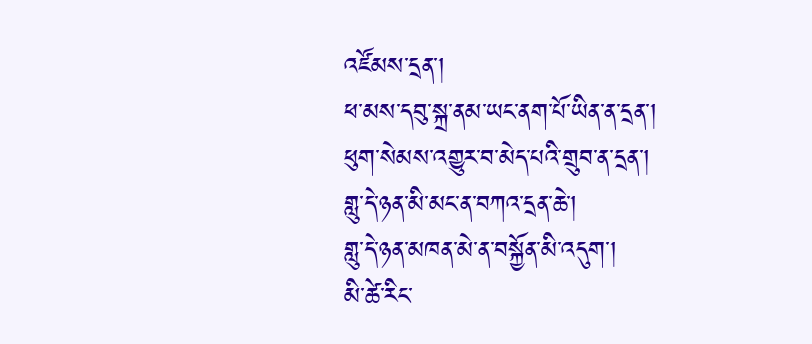འཛོམས་དྲན་།
ཕ་མས་དབུ་སྐྲ་ནམ་ཡང་ནག་པོ་ཡིན་ན་དྲན་།
ཕུག་སེམས་འགྱུར་བ་མེད་པའི་གྲུབ་ན་དྲན་།
གླུ་དེ་ཉན་མི་མང་ན་བཀའ་དྲན་ཆེ་།
གླུ་དེ་ཉན་མཁན་མེ་ན་བསྐྱོན་མི་འདུག་།
མི་ཚེ་རིང་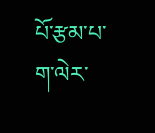པོ་རྩམ་པ་ག་ལེར་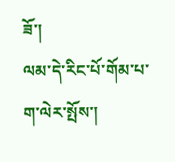ཟོ་།
ལམ་དེ་རིང་པོ་གོམ་པ་ག་ལེར་སྤོས་།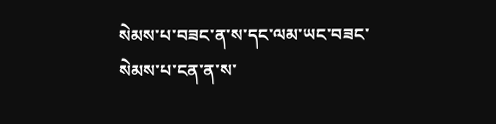སེམས་པ་བཟང་ན་ས་དང་ལམ་ཡང་བཟང་
སེམས་པ་ངན་ན་ས་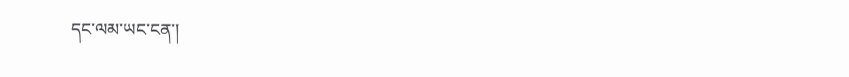དང་ལམ་ཡང་ངན་།